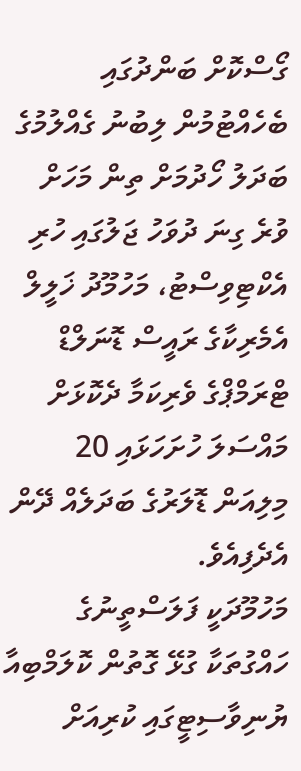ގޯސްކޮށް ބަންދުގައި ބެހެއްޓުމުން ލިބުނު ގެއްލުމުގެ ބަދަލު ހޯދުމަށް ތިން މަހަށް ވުރެ ގިނަ ދުވަހު ޖަލުގައި ހުރި އެކްޓިވިސްޓު، މަހުމޫދު ޚަލީލް އެމެރިކާގެ ރައީސް ޑޮނަލްޑް ޓްރަމްޕްގެ ވެރިކަމާ ދެކޮޅަށް މައްސަލަ ހުށަހަޅައި 20 މިލިއަން ޑޮލަރުގެ ބަދަލެއް ދޭން އެދެފިއެވެ.
މަހުމޫދަކީ ފަލަސްތީނުގެ ހައްގުތަކާ ގުޅޭ ގޮތުން ކޮލަމްބިއާ ޔުނިވާސިޓީގައި ކުރިއަށް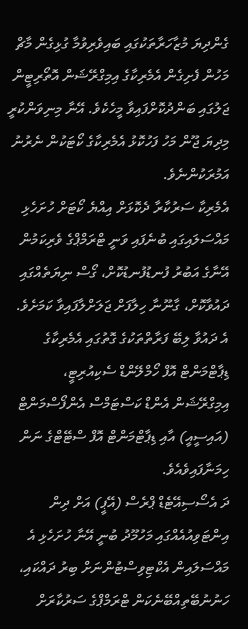ގެންދިޔަ މުޒާހަރާތަކުގައި ބައިވެރިވުމާ ގުޅިގެން މާޗް މަހުން ފެށިގެން އެމެރިކާގެ އިމިގްރޭޝަން އޮތޯރިޓީން ޖަލުގައި ބަންދުކޮށްފައިވާ މީހެކެވެ. އޭނާ މިނިވަންކުރީ މިދިޔަ ޖޫން މަހު ފަހުކޮޅު އެމެރިކާގެ ކޯޓަކުން ނެރުނު އަމުރަކުންނެވެ.
އެމެރިކާ ސަރުކާރާ ދެކޮޅަށް އިއްޔެ ކޯޓަށް ހުށަހެޅި މައްސަލައިގައި ބުނެފައި ވަނީ ޓްރަމްޕްގެ ވެރިކަމުން އޭނާގެ އަބުރު ފުނޑުފުނޑުކޮށް، ގޯސް ނިޔަތެއްގައި ދައުވާކޮށް، ގާނޫނާ ހިލާފަށް ޖަލަށްލާފައިވާ ކަމަށެވެ.
އެ ދައުވާ ލިބޭ ފަރާތްތަކުގެ ގޮތުގައި އެމެރިކާގެ ޑިޕާޓްމަންޓް އޮފް ހޯމްލޭންޑް ސެކިއުރިޓީ، އިމިގްރޭޝަން އެންޑް ކަސްޓަމްސް އެންފޯސްމަންޓް (އައިސީއީ) އާއި ޑިޕާޓްމަންޓް އޮފް ސްޓޭޓްގެ ނަން ހިމަނާފައިވެއެވެ.
ދަ އެސޯސިއޭޓެޑް ޕްރެސް (އޭޕީ) އަށް ދިން އިންޓަވިއުއެއްގައި މަހުމޫދު ބުނީ އޭނާ ހުށަހެޅި އެ މައްސަލައިން އެކްޓިވިސްޓުންނަށް ބިރު ދައްކައި، ހަނުނުބޭތިއްބޭނެކަން ޓްރަމްޕްގެ ސަރުކާރަށް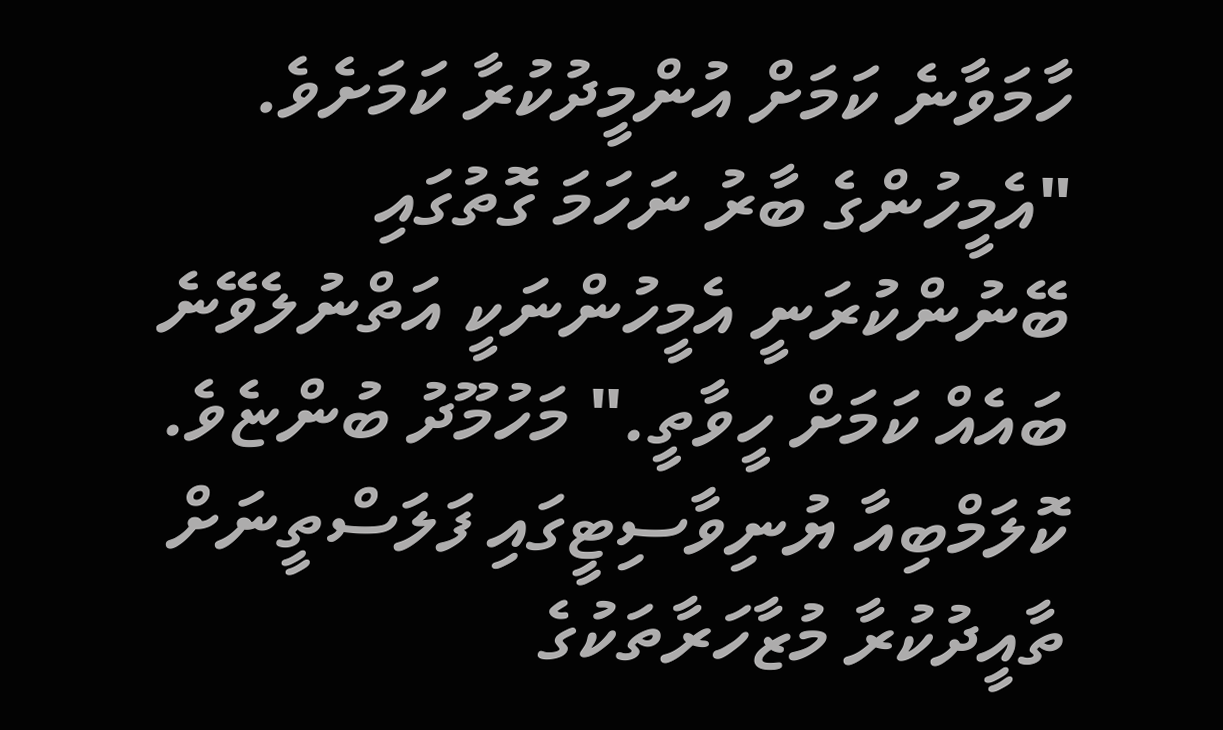ހާމަވާނެ ކަމަށް އުންމީދުކުރާ ކަމަށެވެ.
"އެމީހުންގެ ބާރު ނަހަމަ ގޮތުގައި ބޭނުންކުރަނީ އެމީހުންނަކީ އަތްނުލެވޭނެ ބައެއް ކަމަށް ހީވާތީ." މަހުމޫދު ބުންޏެވެ.
ކޮލަމްބިއާ ޔުނިވާސިޓީގައި ފަލަސްތީނަށް ތާއީދުކުރާ މުޒާހަރާތަކުގެ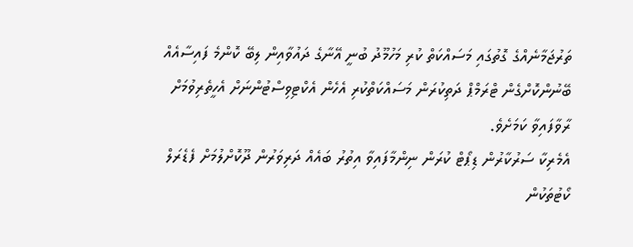ތަރުޖަމާނެއްގެ ގޮތުގައި މަސައްކަތް ކުރި މަހުމޫދު ބުނީ އޭނާގެ ދައުވާއިން ލިބޭ ކޮންމެ ފައިސާއެއް ބޭނުންކޮށްގެން ޓްރަމްޕް ދަތިކުރަން މަސައްކަތްކުރި އެހެން އެކްޓިވިސްޓުންނަށް އެހީތެރިވުމަށް ރާވާފައިވާ ކަމަށެވެ.
އެމެރިކާ ސަރުކާރުން ޑިޕޯޓް ކުރަން ނިންމާފައިވާ އިތުރު ބައެއް ދަރިވަރުން ދޫކޮށްލުމަށް ފެޑެރަލް ކޯޓުތަކުން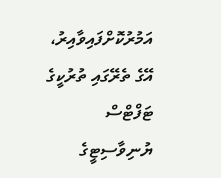އަމުރުކޮށްފައިވާއިރު، އޭގެ ތެރޭގައި ތުރުކީގެ ޓަފްޓްސް ޔުނިވާސިޓީގެ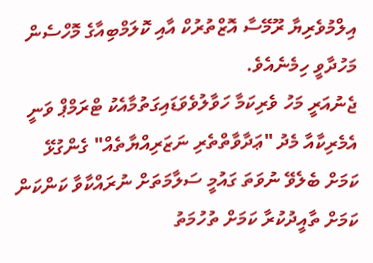އިލްމުވެރިޔާ ރޫމޭސާ އޮޒްތުރުކް އާއި ކޮލަމްބިއާގެ މޮހްސެން މަހުދާވީ ހިމެނެއެވެ.
ޖެނުއަރީ މަހު ވެރިކަމާ ހަވާލުވެވަޑައިގަތުމާއެކު ޓްރަމްޕް ވަނީ އެމެރިކާއާ މެދު "ޢަދާވާތްތެރި ނަޒަރިއްޔާތެއް" ގެންގުޅޭ ކަމަށް ބެލެވޭ ނުވަތަ ގައުމީ ސަލާމަތަށް ނުރައްކާވާ ކަންކަން ކަމަށް ތާއީދުކުރާ ކަމަށް ތުހުމަތު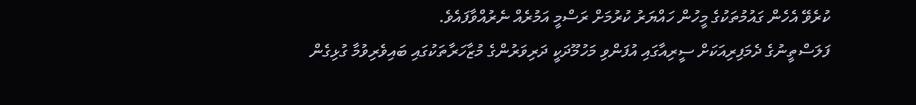ކުރެވޭ އެހެން ގައުމުތަކުގެ މީހުން ހައްޔަރު ކުރުމަށް ރަސްމީ އަމުރެއް ނެރުއްވާފައެވެ.
ފަލަސްތީނުގެ ދެމަފިރިއަކަށް ސީރިއާގައި އުފަންވި މަހުމޫދަކީ ދަރިވަރުންގެ މުޒާހަރާތަކުގައި ބައިވެރިވުމާ ގުޅިގެން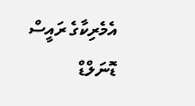އެމެރިކާގެ ރައީސް ޑޮނަލްޑް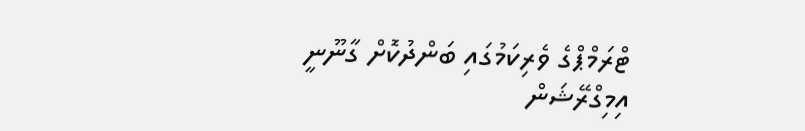ޓްރަމްޕްގެ ވެރިކަމުގައި ބަންދުކޮށް ގާނޫނީ އިމިގްރޭޝަން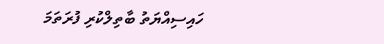ހައިސިއްޔަތު ބާތިލްކުރި ފުރަތަމަ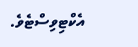އެކްޓިވިސްޓެވެ.